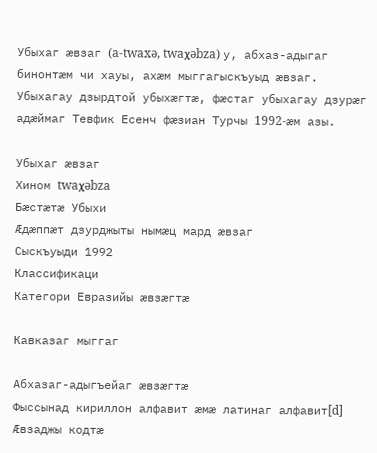Убыхаг æвзаг (a-twaxə, twaχəbza) у, абхаз-адыгаг бинонтæм чи хауы, ахæм мыггагыскъуыд æвзаг. Убыхагау дзырдтой убыхæгтæ, фæстаг убыхагау дзурæг адæймаг Тевфик Есенч фæзиан Турчы 1992-æм азы.

Убыхаг æвзаг
Хином twaχəbza
Бæстæтæ Убыхи
Æдæппæт дзурджыты нымæц мард æвзаг
Сыскъуыди 1992
Классификаци
Категори Евразийы æвзæгтæ

Кавказаг мыггаг

Абхазаг-адыгъейаг æвзæгтæ
Фыссынад кириллон алфавит æмæ латинаг алфавит[d]
Æвзаджы кодтæ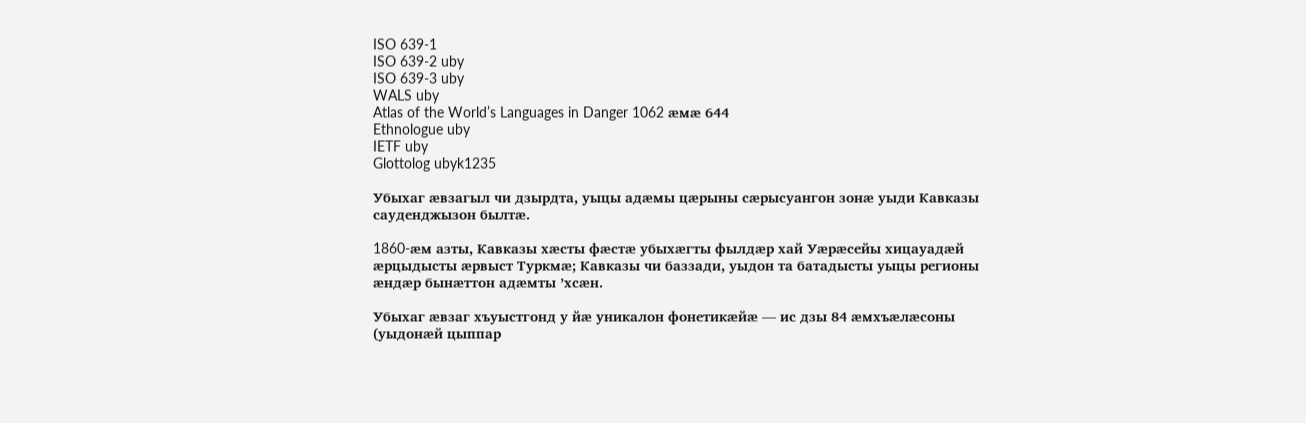ISO 639-1
ISO 639-2 uby
ISO 639-3 uby
WALS uby
Atlas of the World’s Languages in Danger 1062 æмæ 644
Ethnologue uby
IETF uby
Glottolog ubyk1235

Убыхаг æвзагыл чи дзырдта, уыцы адæмы цæрыны сæрысуангон зонæ уыди Кавказы сауденджызон былтæ.

1860-æм азты, Кавказы хæсты фæстæ убыхæгты фылдæр хай Уæрæсейы хицауадæй æрцыдысты æрвыст Туркмæ; Кавказы чи баззади, уыдон та батадысты уыцы регионы æндæр бынæттон адæмты ’хсæн.

Убыхаг æвзаг хъуыстгонд у йæ уникалон фонетикæйæ — ис дзы 84 æмхъæлæсоны (уыдонæй цыппар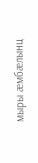мыры æмбæлынц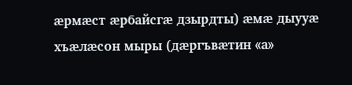æрмæст æрбайсгæ дзырдты) æмæ дыууæ хъæлæсон мыры (дæргъвæтин «а»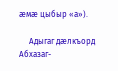æмæ цыбыр «а»).

     Адыгаг дæлкъорд      Абхазаг-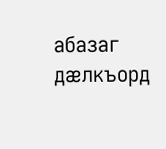абазаг дæлкъорд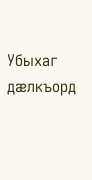Убыхаг дæлкъорд